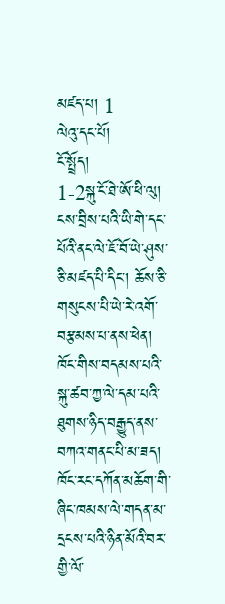མཛད་པ། 1
ལེའུ་དང་པོ།
ངོ་སྤྲོད།
1-2སྐུ་ངོ་ཐེ་ཨོ་ཕི་ལུ། ངས་བྲིས་པའི་ཡི་གེ་དང་པོའི་ནང་ལེ་ཇོ་བོ་ཡེ་ཤུས་ཅི་མཛད་པི་དིང་། ཆོས་ཅི་གསུངས་པི་ཡེ་རེ་འགོ་བརྩམས་པ་ནས་ཕེན། ཁོང་གིས་བདམས་པའི་སྐུ་ཚབ་ཀྱ་ལེ་དམ་པའི་ཐུགས་ཉིད་བརྒྱུད་ནས་བཀའ་གནང་པི་མ་ཟད། ཁོང་རང་དཀོན་མཆོག་གི་ཞིང་ཁམས་ལེ་གདན་མ་དྲངས་པའི་ཉིན་མོའི་བར་གྱི་ལོ་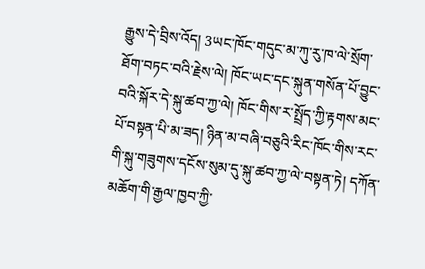རྒྱུས་དེ་བྲིས་འོད། 3ཡང་ཁོང་གདུང་མ་ཀུ་རུ་ཁ་ལེ་སྲོག་ཐོག་བཏང་བའི་རྗེས་ལེ། ཁོང་ཡང་དང་སྐུན་གསོན་པོ་བྱུང་བའི་སྐོར་དེ་སྐུ་ཚབ་ཀྱ་ལེ། ཁོང་གིས་ར་སྤྲོད་ཀྱི་རྟགས་མང་པོ་བསྟན་པི་མ་ཟད། ཉིན་མ་བཞི་བཅུའི་རིང་ཁོང་གིས་རང་གི་སྐུ་གཟུགས་དངོས་སུམ་དུ་སྐུ་ཚབ་ཀྱ་ལེ་བསྟན་ཏེ། དཀོན་མཆོག་གི་རྒྱལ་ཁྱབ་ཀྱི་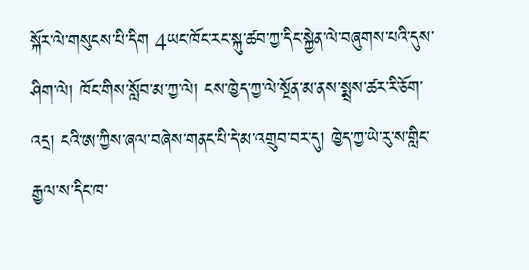སྐོར་ལེ་གསུངས་པི་དིག 4ཡང་ཁོང་རང་སྐུ་ཚབ་ཀྱ་དིང་སྐྱེན་ལེ་བཞུགས་པའི་དུས་ཤིག་ལེ། ཁོང་གིས་སློབ་མ་ཀྱ་ལེ། ངས་ཁྱེད་ཀྱ་ལེ་སྔོན་མ་ནས་སྨྲས་ཚར་རི་ཅོག་འདྲ། ངའི་ཨ་ཀྱིས་ཞལ་བཞེས་གནང་པི་དེ་མ་འགྲུབ་བར་དུ། ཁྱེད་ཀྱ་ཡེ་རུ་ས་གླིང་རྒྱལ་ས་དིང་ཁ་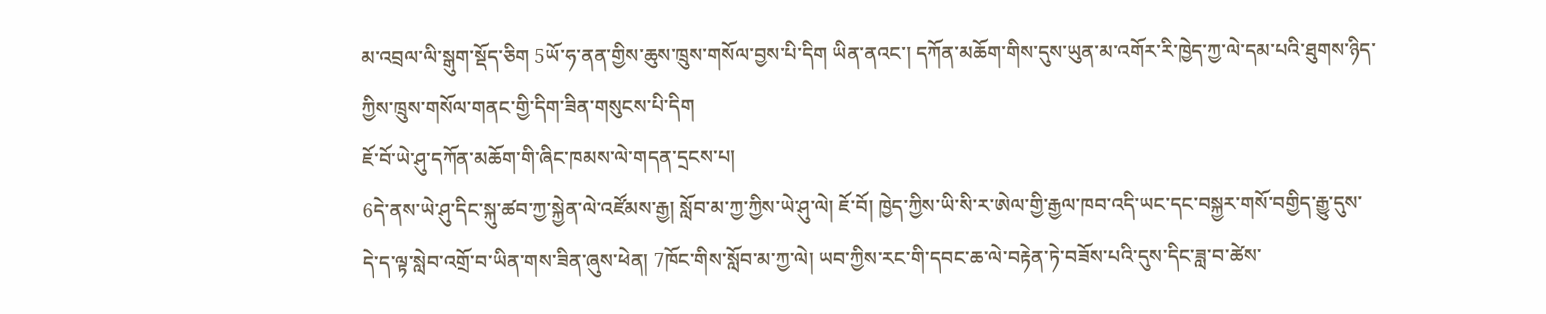མ་འབྲལ་ལི་སྒུག་སྡོད་ཅིག 5ཡོ་ཧ་ནན་གྱིས་ཆུས་ཁྲུས་གསོལ་བྱས་པི་དིག ཡིན་ནའང་། དཀོན་མཆོག་གིས་དུས་ཡུན་མ་འགོར་རི་ཁྱེད་ཀྱ་ལེ་དམ་པའི་ཐུགས་ཉིད་ཀྱིས་ཁྲུས་གསོལ་གནང་གྱི་དིག་ཟིན་གསུངས་པི་དིག
ཇོ་བོ་ཡེ་ཤུ་དཀོན་མཆོག་གི་ཞིང་ཁམས་ལེ་གདན་དྲངས་པ།
6དེ་ནས་ཡེ་ཤུ་དིང་སྐུ་ཚབ་ཀྱ་སྐྱེན་ལེ་འཛོམས་རྒྱ། སློབ་མ་ཀྱ་ཀྱིས་ཡེ་ཤུ་ལེ། ཇོ་བོ། ཁྱེད་ཀྱིས་ཡི་སི་ར་ཨེལ་གྱི་རྒྱལ་ཁབ་འདི་ཡང་དང་བསྐྱར་གསོ་བགྱིད་རྒྱུ་དུས་དེ་ད་ལྟ་སླེབ་འགྲོ་བ་ཡིན་གས་ཟིན་ཞུས་ཕེན། 7ཁོང་གིས་སློབ་མ་ཀྱ་ལེ། ཡབ་ཀྱིས་རང་གི་དབང་ཆ་ལེ་བརྟེན་ཏེ་བཟོས་པའི་དུས་དིང་ཟླ་བ་ཚེས་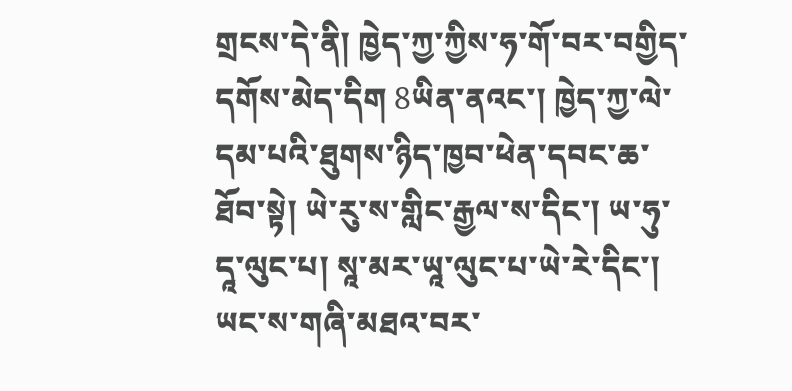གྲངས་དེ་ནི། ཁྱེད་ཀྱ་ཀྱིས་ཧ་གོ་བར་བགྱིད་དགོས་མེད་དིག 8ཡིན་ནའང་། ཁྱེད་ཀྱ་ལེ་དམ་པའི་ཐུགས་ཉིད་ཁྱབ་ཕེན་དབང་ཆ་ཐོབ་སྟེ། ཡེ་རུ་ས་གླིང་རྒྱལ་ས་དིང་། ཡ་ཧུ་དཱ་ལུང་པ། སཱ་མར་ཡཱ་ལུང་པ་ཡེ་རེ་དིང་། ཡང་ས་གཞི་མཐའ་བར་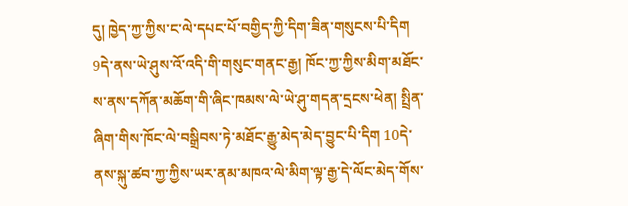དུ། ཁྱེད་ཀྱ་ཀྱིས་ང་ལེ་དཔང་པོ་བགྱིད་ཀྱི་དིག་ཟིན་གསུངས་པི་དིག 9དེ་ནས་ཡེ་ཤུས་འོ་འདི་གི་གསུང་གནང་རྒྱ། ཁོང་ཀྱ་ཀྱིས་མིག་མཐོང་ས་ནས་དཀོན་མཆོག་གི་ཞིང་ཁམས་ལེ་ཡེ་ཤུ་གདན་དྲངས་ཕེན། སྤྲིན་ཞིག་གིས་ཁོང་ལེ་བསྒྲིབས་ཏེ་མཐོང་རྒྱུ་མེད་མེད་བྱུང་པི་དིག 10དེ་ནས་སྐུ་ཚབ་ཀྱ་ཀྱིས་ཡར་ནམ་མཁའ་ལེ་མིག་ལྟ་རྒྱ་དེ་ལོང་མེད་གོས་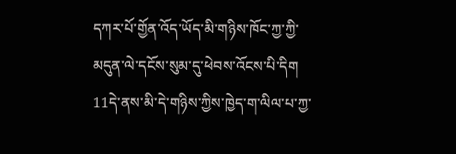དཀར་པོ་གྱོན་འོད་ཡོད་མི་གཉིས་ཁོང་ཀྱ་ཀྱི་མདུན་ལེ་དངོས་སུམ་དུ་ཕེབས་འོངས་པི་དིག 11དེ་ནས་མི་དེ་གཉིས་ཀྱིས་ཁྱེད་ག་ལིལ་པ་ཀྱ་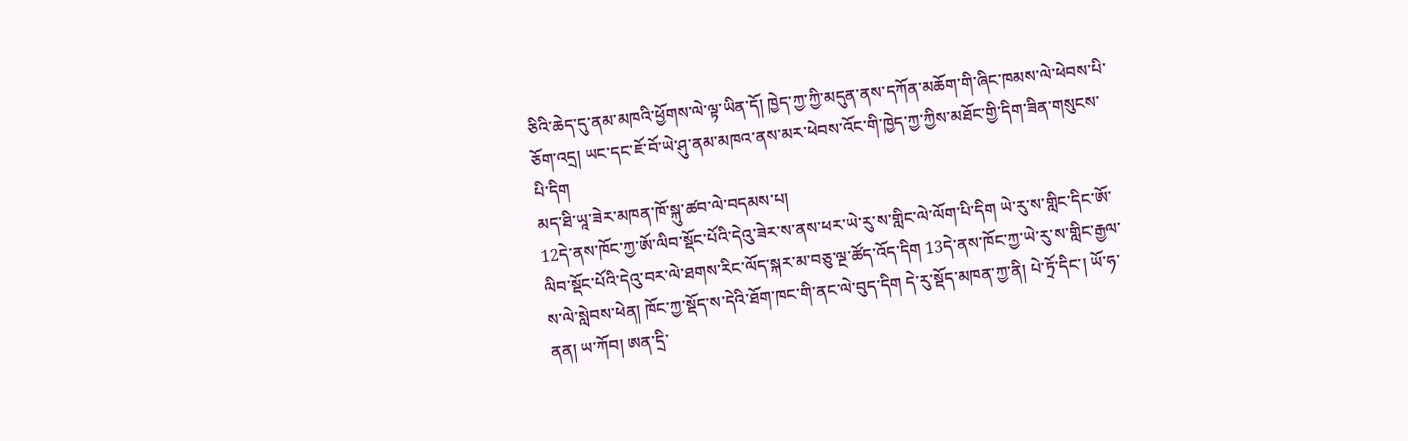ཅིའི་ཆེད་དུ་ནམ་མཁའི་ཕྱོགས་ལེ་ལྟ་ཡིན་དོ། ཁྱེད་ཀྱ་ཀྱི་མདུན་ནས་དཀོན་མཆོག་གི་ཞིང་ཁམས་ལེ་ཕེབས་པི་ཅོག་འདྲ། ཡང་དང་ཇོ་བོ་ཡེ་ཤུ་ནམ་མཁའ་ནས་མར་ཕེབས་འོང་གི་ཁྱེད་ཀྱ་ཀྱིས་མཐོང་གྱི་དིག་ཟིན་གསུངས་པི་དིག
མད་ཐི་ཡཱ་ཟེར་མཁན་ཁོ་སྐུ་ཚབ་ལེ་བདམས་པ།
12དེ་ནས་ཁོང་ཀྱ་ཨོ་ལིབ་སྡོང་པོའི་དེའུ་ཟེར་ས་ནས་ཕར་ཡེ་རུ་ས་གླིང་ལེ་ལོག་པི་དིག ཡེ་རུ་ས་གླིང་དིང་ཨོ་ལིབ་སྡོང་པོའི་དེའུ་བར་ལེ་ཐགས་རིང་ལོད་སྐར་མ་བཅུ་ལྔ་ཚོད་འོད་དིག 13དེ་ནས་ཁོང་ཀྱ་ཡེ་རུ་ས་གླིང་རྒྱལ་ས་ལེ་སླེབས་ཕེན། ཁོང་ཀྱ་སྡོད་ས་དེའི་ཐོག་ཁང་གི་ནང་ལེ་བུད་དིག དེ་རུ་སྡོད་མཁན་ཀྱ་ནི། པེ་ཏྲོ་དིང་། ཡོ་ཧ་ནན། ཡ་ཀོབ། ཨན་དྲི་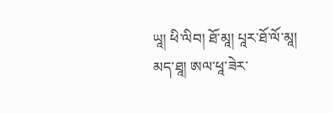ཡཱ། ཕི་ལིབ། ཐོ་མཱ། པཱར་ཐོ་ལོ་མཱ། མད་ཐཱ། ཨལ་ཕཱ་ཟེར་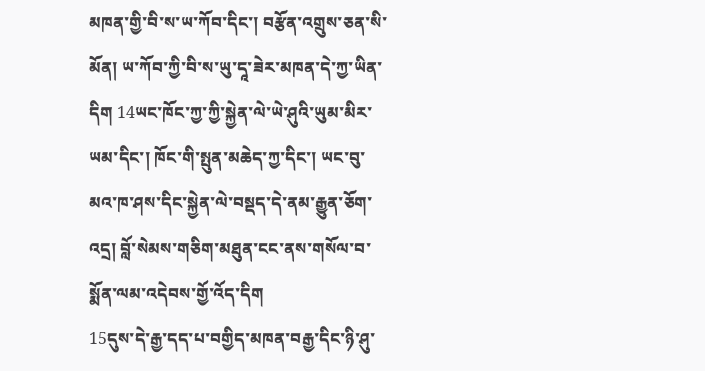མཁན་གྱི་བི་ས་ཡ་ཀོབ་དིང་། བརྩོན་འགྲུས་ཅན་སི་མོན། ཡ་ཀོབ་ཀྱི་བི་ས་ཡུ་དཱ་ཟེར་མཁན་དེ་ཀྱ་ཡིན་དིག 14ཡང་ཁོང་ཀྱ་ཀྱི་སྐྱེན་ལེ་ཡེ་ཤུའི་ཡུམ་མིར་ཡམ་དིང་། ཁོང་གི་སྤུན་མཆེད་ཀྱ་དིང་། ཡང་བུ་མའ་ཁ་ཤས་དིང་སྐྱེན་ལེ་བསྡད་དེ་ནམ་རྒྱུན་ཅོག་འདྲ། བློ་སེམས་གཅིག་མཐུན་ངང་ནས་གསོལ་བ་སྨོན་ལམ་འདེབས་གྱོ་འོད་དིག
15དུས་དེ་རྒྱ་དད་པ་བགྱིད་མཁན་བརྒྱ་དིང་ཉི་ཤུ་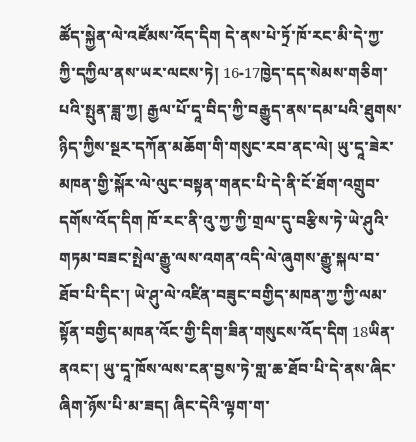ཚོད་སྐྱེན་ལེ་འཛོམས་འོད་དིག དེ་ནས་པེ་ཏྲོ་ཁོ་རང་མི་དེ་ཀྱ་ཀྱི་དཀྱིལ་ནས་ཡར་ལངས་ཏེ། 16-17ཁྱེད་དད་སེམས་གཅིག་པའི་སྤུན་ཟླ་ཀྱ། རྒྱལ་པོ་དཱ་བིད་ཀྱི་བརྒྱུད་ནས་དམ་པའི་ཐུགས་ཉིད་ཀྱིས་སྔར་དཀོན་མཆོག་གི་གསུང་རབ་ནང་ལེ། ཡུ་དཱ་ཟེར་མཁན་གྱི་སྐོར་ལེ་ལུང་བསྟན་གནང་པི་དེ་ནི་ངོ་ཐོག་འགྲུབ་དགོས་འོད་དིག ཁོ་རང་ནི་འུ་ཀྱ་ཀྱི་གྲལ་དུ་བརྩིས་ཏེ་ཡེ་ཤུའི་གཏམ་བཟང་སྤེལ་རྒྱུ་ལས་འགན་འདི་ལེ་ཞུགས་རྒྱུ་སྐལ་བ་ཐོབ་པི་དིང་། ཡེ་ཤུ་ལེ་འཛིན་བཟུང་བགྱིད་མཁན་ཀྱ་ཀྱི་ལམ་སྟོན་བགྱིད་མཁན་འོང་གྱི་དིག་ཟིན་གསུངས་འོད་དིག 18ཡིན་ནའང་། ཡུ་དཱ་ཁོས་ལས་ངན་བྱས་ཏེ་གླ་ཆ་ཐོབ་པི་དེ་ནས་ཞིང་ཞིག་ཉོས་པི་མ་ཟད། ཞིང་དེའི་ལྟག་ག་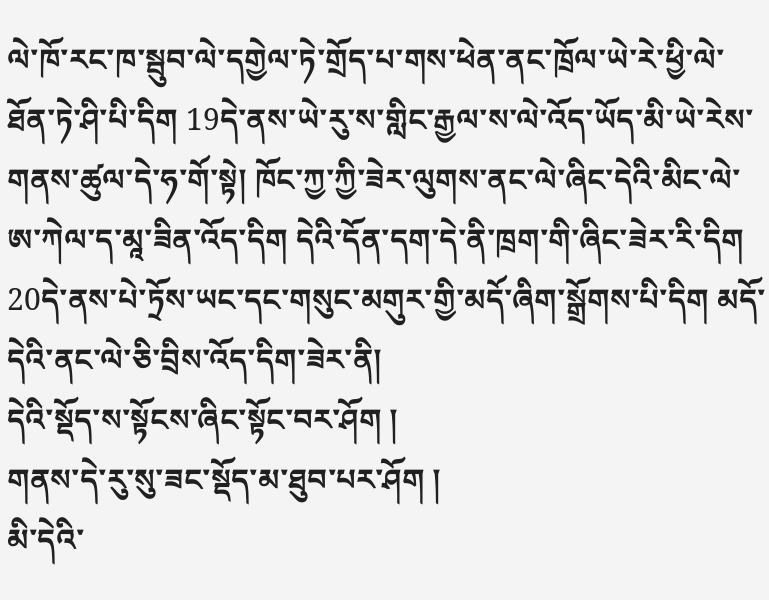ལེ་ཁོ་རང་ཁ་སྦུབ་ལེ་དགྱེལ་ཏེ་གྲོད་པ་གས་ཕེན་ནང་ཁྲོལ་ཡེ་རེ་ཕྱི་ལེ་ཐོན་ཏེ་ཤི་པི་དིག 19དེ་ནས་ཡེ་རུ་ས་གླིང་རྒྱལ་ས་ལེ་འོད་ཡོད་མི་ཡེ་རེས་གནས་ཚུལ་དེ་ཧ་གོ་སྟེ། ཁོང་ཀྱ་ཀྱི་ཟེར་ལུགས་ནང་ལེ་ཞིང་དེའི་མིང་ལེ་ཨ་ཀེལ་ད་མཱ་ཟིན་འོད་དིག དེའི་དོན་དག་དེ་ནི་ཁྲག་གི་ཞིང་ཟེར་རི་དིག 20དེ་ནས་པེ་ཏྲོས་ཡང་དང་གསུང་མགུར་གྱི་མདོ་ཞིག་སྒྲོགས་པི་དིག མདོ་དེའི་ནང་ལེ་ཅི་བྲིས་འོད་དིག་ཟེར་ནི།
དེའི་སྡོད་ས་སྟོངས་ཞིང་སྟོང་བར་ཤོག །
གནས་དེ་རུ་སུ་ཟང་སྡོད་མ་ཐུབ་པར་ཤོག །
མི་དེའི་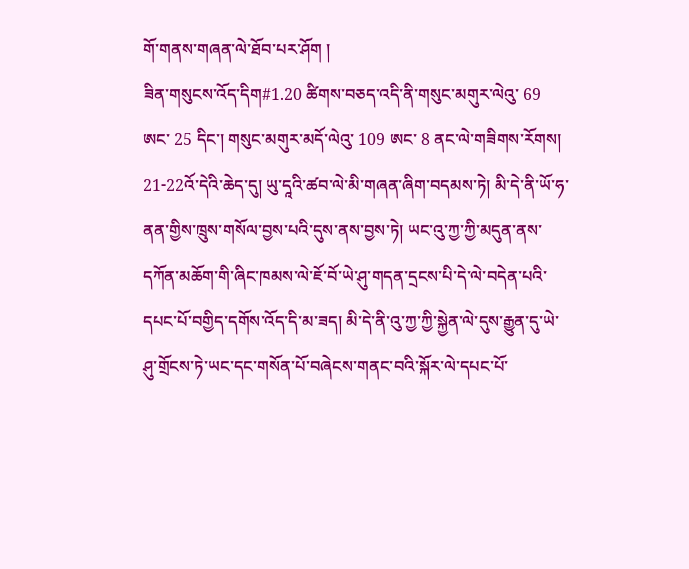གོ་གནས་གཞན་ལེ་ཐོབ་པར་ཤོག །
ཟིན་གསུངས་འོད་དིག#1.20 ཚིགས་བཅད་འདི་ནི་གསུང་མགུར་ལེའུ་ 69 ཨང་ 25 དིང་། གསུང་མགུར་མདོ་ལེའུ་ 109 ཨང་ 8 ནང་ལེ་གཟིགས་རོགས། 21-22འོ་དེའི་ཆེད་དུ། ཡུ་དཱའི་ཚབ་ལེ་མི་གཞན་ཞིག་བདམས་ཏེ། མི་དེ་ནི་ཡོ་ཧ་ནན་གྱིས་ཁྲུས་གསོལ་བྱས་པའི་དུས་ནས་བྱས་ཏེ། ཡང་འུ་ཀྱ་ཀྱི་མདུན་ནས་དཀོན་མཆོག་གི་ཞིང་ཁམས་ལེ་ཇོ་བོ་ཡེ་ཤུ་གདན་དྲངས་པི་དེ་ལེ་བདེན་པའི་དཔང་པོ་བགྱིད་དགོས་འོད་དི་མ་ཟད། མི་དེ་ནི་འུ་ཀྱ་ཀྱི་སྐྱེན་ལེ་དུས་རྒྱུན་དུ་ཡེ་ཤུ་གྲོངས་ཏེ་ཡང་དང་གསོན་པོ་བཞེངས་གནང་བའི་སྐོར་ལེ་དཔང་པོ་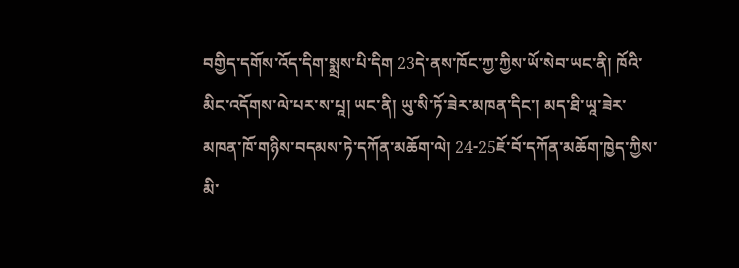བགྱིད་དགོས་འོད་དིག་སྨྲས་པི་དིག 23དེ་ནས་ཁོང་ཀྱ་ཀྱིས་ཡོ་སེབ་ཡང་ནི། ཁོའི་མིང་འདོགས་ལེ་པར་ས་པཱ། ཡང་ནི། ཡུ་སི་ཏོ་ཟེར་མཁན་དིང་། མད་ཐི་ཡཱ་ཟེར་མཁན་ཁོ་གཉིས་བདམས་ཏེ་དཀོན་མཆོག་ལེ། 24-25ཇོ་བོ་དཀོན་མཆོག་ཁྱེད་ཀྱིས་མི་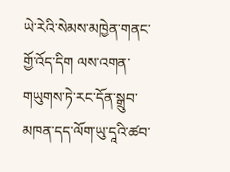ཡེ་རེའི་སེམས་མཁྱེན་གནང་གྱོ་འོད་དིག ལས་འགན་གཡུགས་ཏེ་རང་དོན་སྒྲུབ་མཁན་དད་ལོག་ཡུ་དཱའི་ཚབ་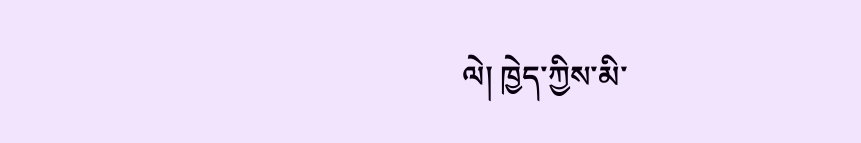ལེ། ཁྱེད་ཀྱིས་མི་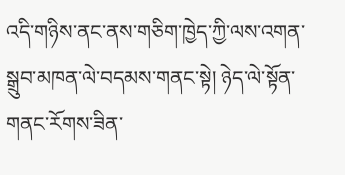འདི་གཉིས་ནང་ནས་གཅིག་ཁྱེད་ཀྱི་ལས་འགན་སྒྲུབ་མཁན་ལེ་བདམས་གནང་སྟེ། ཉེད་ལེ་སྟོན་གནང་རོགས་ཟིན་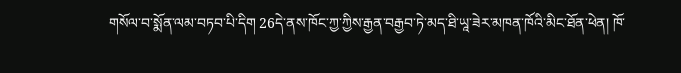གསོལ་བ་སྨོན་ལམ་བཏབ་པི་དིག 26དེ་ནས་ཁོང་ཀྱ་ཀྱིས་རྒྱན་བརྒྱབ་ཏེ་མད་ཐི་ཡཱ་ཟེར་མཁན་ཁོའི་མིང་ཐོན་ཕེན། ཁོ་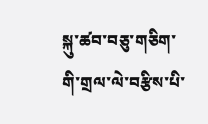སྐུ་ཚབ་བཅུ་གཅིག་གི་གྲལ་ལེ་བརྩིས་པི་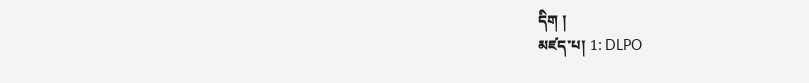དིག །
མཛད་པ། 1: DLPO